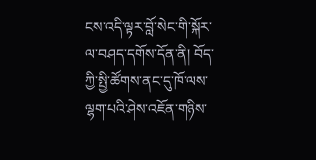ངས་འདི་ལྟར་བློ་སེང་གི་སྐོར་ལ་བཤད་དགོས་དོན་ནི། བོད་ཀྱི་སྤྱི་ཚོགས་ནང་དུ་ཁོ་ལས་ལྷག་པའི་ཤེས་འཇོན་གཉིས་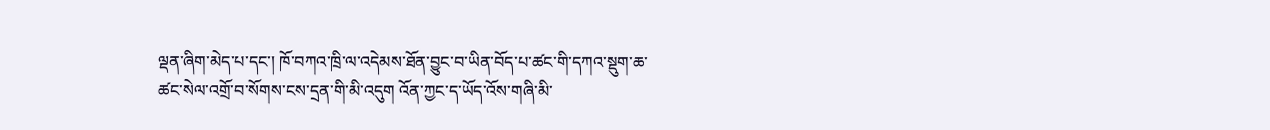ལྡན་ཞིག་མེད་པ་དང་། ཁོ་བཀའ་ཁྲི་ལ་འདེམས་ཐོན་བྱུང་བ་ཡིན་བོད་པ་ཚང་གི་དཀའ་སྡུག་ཆ་ཚང་སེལ་འགྲོ་བ་སོགས་ངས་དྲན་གི་མི་འདུག འོན་ཀྱང་ད་ཡོད་འོས་གཞི་མི་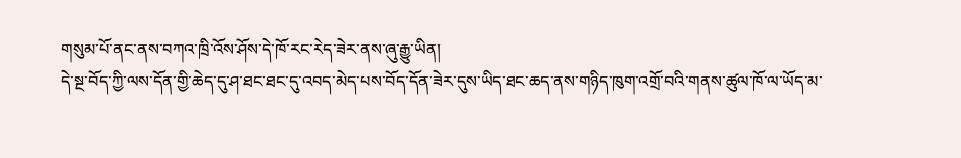གསུམ་པོ་ནང་ནས་བཀའ་ཁྲི་འོས་ཤོས་དེ་ཁོ་རང་རེད་ཟེར་ནས་ཞུ་རྒྱུ་ཡིན།
དེ་སྔ་བོད་ཀྱི་ལས་དོན་གྱི་ཆེད་དུ་ཤ་ཐང་ཐང་དུ་འབད་མེད་པས་བོད་དོན་ཟེར་དུས་ཡིད་ཐང་ཆད་ནས་གཉིད་ཁུག་འགྲོ་བའི་གནས་ཚུལ་ཁོ་ལ་ཡོད་མ་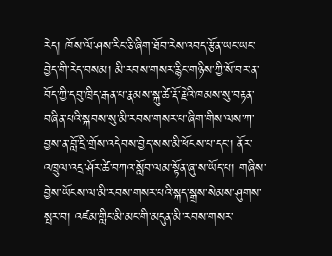རེད། ཁོས་ལོ་ཤས་རིང་ཅི་ཞིག་ཐོབ་རེས་འབད་རྩོན་ཡང་ཡང་བྱེད་གི་རེད་བསམ། མི་རབས་གསར་རྙིང་གཉིས་ཀྱི་སོ་བར་ན་བོད་ཀྱི་དབུ་ཁྲིད་རྒན་པ་རྣམས་སྐུ་ཚེ་རྡོ་རྗེའི་ཁམས་སུ་བརྟན་བཞིན་པའི་སྐབས་སུ་མི་རབས་གསར་པ་ཞིག་གིས་ལས་ཀ་བྱས་ན་བློ་དྲི་གྲོས་འདེབས་བྱེད་སས་མི་ཕོངས་པ་དང་། ནོར་འཁྲུལ་འདྲ་ཤོར་ཚེ་བཀའ་སློབ་ལམ་སྟོན་ཞུ་ས་ཡོད་པ། གཞིས་བྱེས་ཡོངས་ལ་མི་རབས་གསར་པའི་སྐད་སྒྲས་སེམས་ཤུགས་སྤར་བ། འཛམ་གླིང་མི་མང་གི་མདུན་མི་རབས་གསར་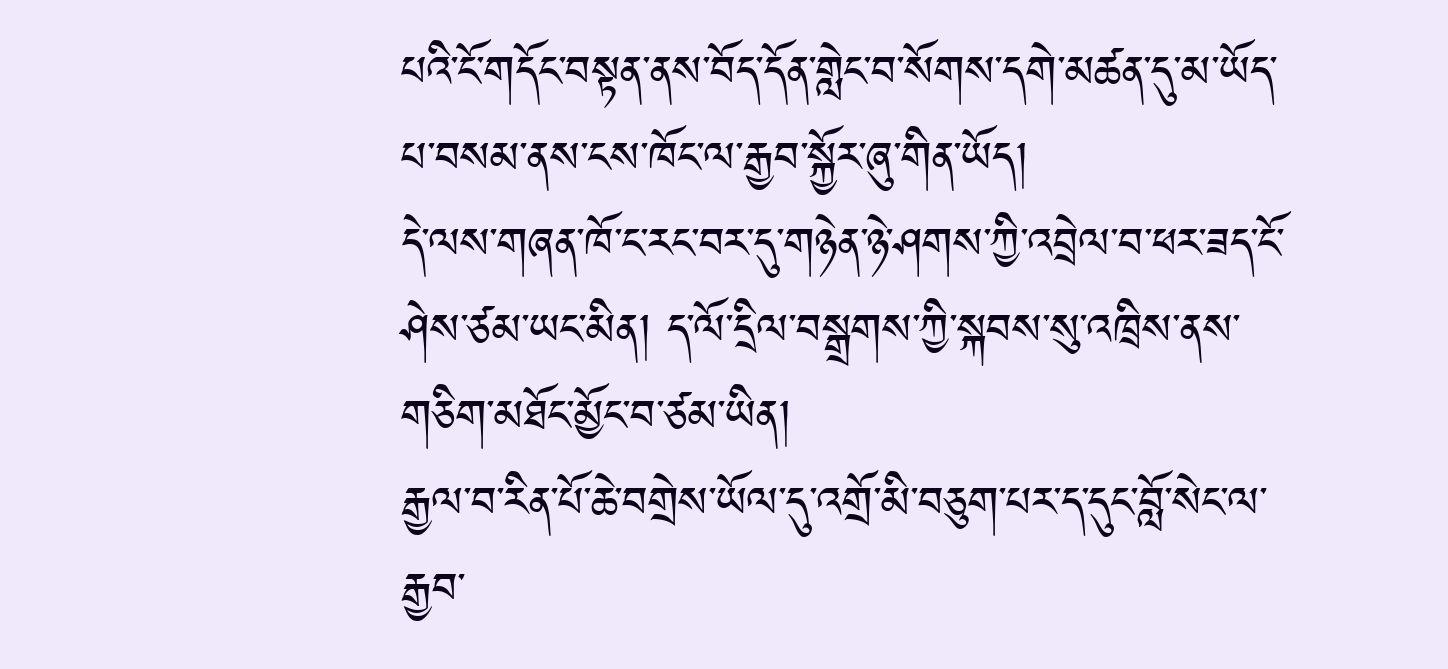པའི་ངོ་གདོང་བསྟན་ནས་བོད་དོན་གླེང་བ་སོགས་དགེ་མཚན་དུ་མ་ཡོད་པ་བསམ་ནས་ངས་ཁོང་ལ་རྒྱབ་སྐྱོར་ཞུ་གིན་ཡོད།
དེ་ལས་གཞན་ཁོ་ང་རང་བར་དུ་གཉེན་ཉེ་ཤགས་ཀྱི་འབྲེལ་བ་ཕར་ཟད་ངོ་ཤེས་ཙམ་ཡང་མིན། ད་ལོ་དྲིལ་བསྒྲགས་ཀྱི་སྐབས་སུ་འཁྲིས་ནས་གཅིག་མཐོང་མྱོང་བ་ཙམ་ཡིན།
རྒྱལ་བ་རིན་པོ་ཆེ་བགྲེས་ཡོལ་དུ་འགྲོ་མི་བཅུག་པར་ད་དུང་བློ་སེང་ལ་རྒྱབ་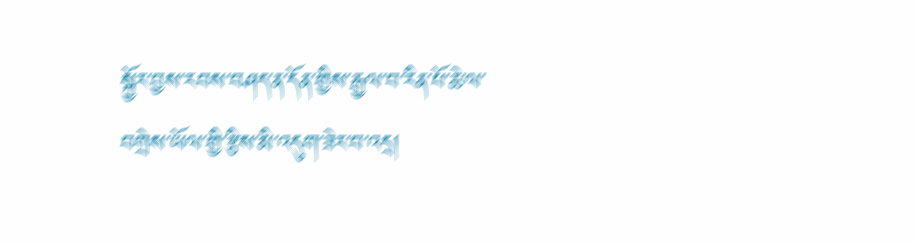སྐྱོར་བྱས་རབས་བཤད་ན་དོན་གྱིས་རྒྱལ་བ་རིན་པོ་ཆེ་ལ་བགྲེས་ཡོལ་གྱི་རྩིས་མི་འདུག་ཟེར་བ་འདྲ།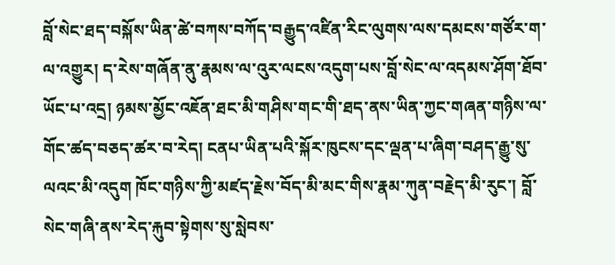བློ་སེང་ཐད་བསྐོས་ཡིན་ཚེ་བཀས་བཀོད་བརྒྱུད་འཛིན་རིང་ལུགས་ལས་དམངས་གཙོར་ག་ལ་འགྱུར། ད་རེས་གཞོན་ནུ་རྣམས་ལ་འུར་ལངས་འདུག་པས་བློ་སེང་ལ་འདམས་ཤོག་ཐོབ་ཡོང་པ་འདྲ། ཉམས་མྱོང་འཇོན་ཐང་མི་གཤིས་གང་གི་ཐད་ནས་ཡིན་ཀྱང་གཞན་གཉིས་ལ་གོང་ཚད་བཅད་ཚར་བ་རེད། ངནཔ་ཡིན་པའི་སྐོར་ཁུངས་དང་ལྡན་པ་ཞིག་བཤད་རྒྱུ་སུ་ལའང་མི་འདུག ཁོང་གཉིས་ཀྱི་མཛད་རྗེས་བོད་མི་མང་གིས་རྣམ་ཀུན་བརྗེད་མི་རུང་། བློ་སེང་གཞི་ནས་རེད་རྐུབ་སྟེགས་སུ་སླེབས་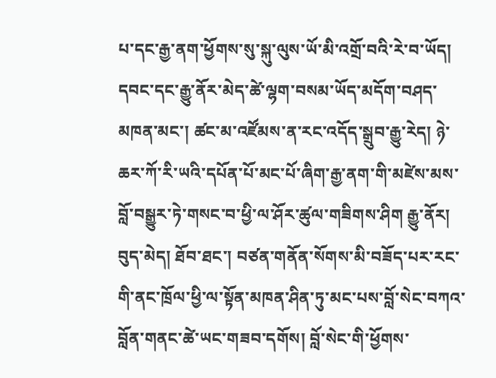པ་དང་རྒྱ་ནག་ཕྱོགས་སུ་སྐུ་ལུས་ཡོ་མི་འགྲོ་བའི་རེ་བ་ཡོད། དབང་དང་རྒྱུ་ནོར་མེད་ཚེ་ལྷག་བསམ་ཡོད་མདོག་བཤད་མཁན་མང་། ཚང་མ་འཛོམས་ན་རང་འདོད་སྒྲུབ་རྒྱུ་རེད། ཉེ་ཆར་ཀོ་རི་ཡའི་དཔོན་པོ་མང་པོ་ཞིག་རྒྱ་ནག་གི་མཛེས་མས་བློ་བསྒྱུར་ཏེ་གསང་བ་ཕྱི་ལ་ཤོར་ཚུལ་གཟིགས་ཤིག རྒྱུ་ནོར། བུད་མེད། ཐོབ་ཐང་། བཙན་གནོན་སོགས་མི་བཟོད་པར་རང་གི་ནང་ཁྲོལ་ཕྱི་ལ་སྟོན་མཁན་ཤིན་ཏུ་མང་པས་བློ་སེང་བཀའ་བློན་གནང་ཚེ་ཡང་གཟབ་དགོས། བློ་སེང་གི་ཕྱོགས་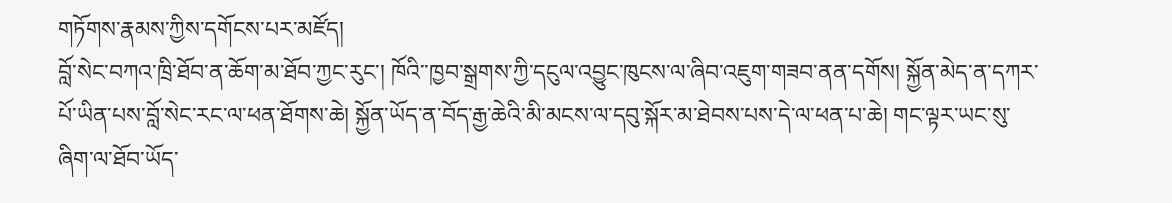གཏོགས་རྣམས་ཀྱིས་དགོངས་པར་མཛོད།
བློ་སེང་བཀའ་ཁྲི་ཐོབ་ན་ཆོག་མ་ཐོབ་ཀྱང་རུང་། ཁོའི་་ཁྱབ་སྒྲགས་ཀྱི་དངུལ་འབྱུང་ཁུངས་ལ་ཞིབ་འཇུག་གཟབ་ནན་དགོས། སྐྱོན་མེད་ན་དཀར་པོ་ཡིན་པས་བློ་སེང་རང་ལ་ཕན་ཐོགས་ཆེ། སྐྱོན་ཡོད་ན་བོད་རྒྱ་ཆེའི་མི་མངས་ལ་དབུ་སྐོར་མ་ཐེབས་པས་དེ་ལ་ཕན་པ་ཆེ། གང་ལྟར་ཡང་སུ་ཞིག་ལ་ཐོབ་ཡོད་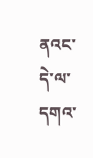ནའང་དེ་ལ་དགའ་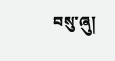བསུ་ཞུ།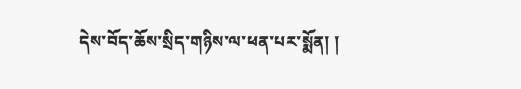དེས་བོད་ཆོས་སྲིད་གཉིས་ལ་ཕན་པར་སྨོན། །